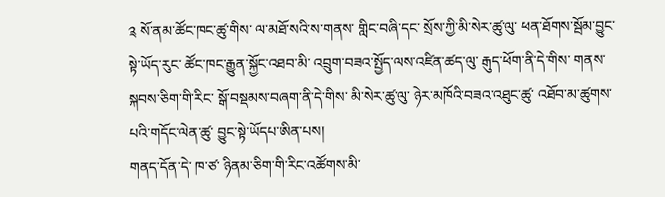༉ སོ་ནམ་ཚོང་ཁང་ཚུ་གིས་ ལ་མཐོ་སའི་ས་གནས་ གླིང་བཞི་དང་ སྲོས་ཀྱི་མི་སེར་ཚུ་ལུ་ ཕན་ཐོགས་སྦོམ་བྱུང་སྟེ་ཡོད་རུང་ ཚོང་ཁང་རྒྱུན་སྐྱོང་འཐབ་མི་ འབྲུག་བཟའ་སྤྱོད་ལས་འཛིན་ཚད་ལུ་ རྒུད་ཕོག་ནི་དེ་གིས་ གནས་སྐབས་ཅིག་གི་རིང་ སྒོ་བསྡམས་བཞག་ནི་དེ་གིས་ མི་སེར་ཚུ་ལུ་ ཉེར་མཁོའི་བཟའ་འཐུང་ཚུ་ འཐོབ་མ་ཚུགས་པའི་གདོང་ལེན་ཚུ་ བྱུང་སྟེ་ཡོདཔ་ཨིན་པས།
གནད་དོན་དེ་ ཁ་ཙ་ ཉིནམ་ཅིག་གི་རིང་འཚོགས་མི་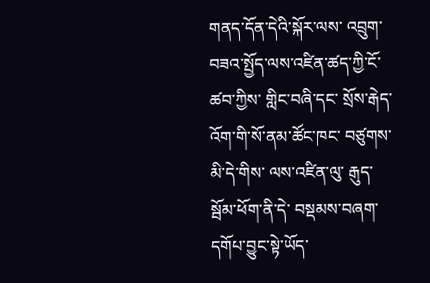གནད་དོན་དེའི་སྐོར་ལས་ འབྲུག་བཟའ་སྤྱོད་ལས་འཛིན་ཚད་ཀྱི་ངོ་ཚབ་ཀྱིས་ གླིང་བཞི་དང་ སྲོས་རྒེད་འོག་གི་སོ་ནམ་ཚོང་ཁང་ བཙུགས་མི་དེ་གིས་ ལས་འཛིན་ལུ་ རྒུད་སྦོམ་ཕོག་ནི་དེ་ བསྡམས་བཞག་དགོཔ་བྱུང་སྟེ་ཡོད་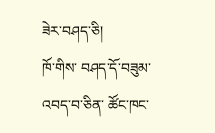ཟེར་བཤད་ཅི།
ཁོ་གིས་ བཤད་དོ་བཟུམ་འབད་བ་ཅིན་ ཚོང་ཁང་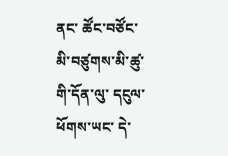ནང་ ཚོང་བཙོང་མི་བཙུགས་མི་ཚུ་གི་དོན་ལུ་ དངུལ་ཕོགས་ཡང་ དེ་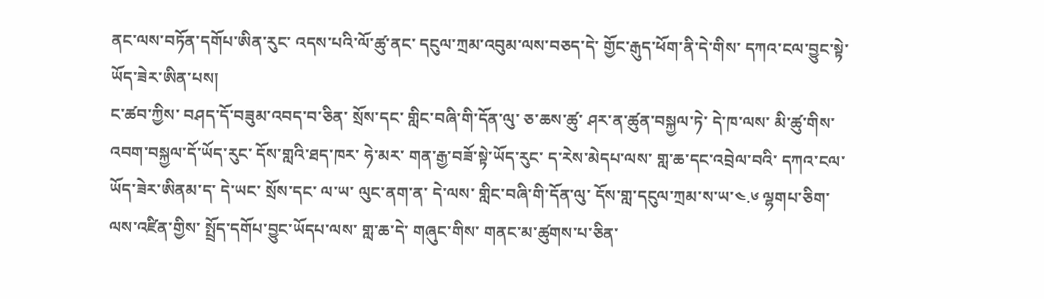ནང་ལས་བཏོན་དགོཔ་ཨིན་རུང་ འདས་པའི་ལོ་ཚུ་ནང་ དངུལ་ཀྲམ་འབུམ་ལས་བཅད་དེ་ གྱོང་རྒུད་ཕོག་ནི་དེ་གིས་ དཀའ་ངལ་བྱུང་སྟེ་ཡོད་ཟེར་ཨིན་པས།
ང་ཚབ་ཀྱིས་ བཤད་དོ་བཟུམ་འབད་བ་ཅིན་ སྲོས་དང་ གླིང་བཞི་གི་དོན་ལུ་ ཅ་ཆས་ཚུ་ ཤར་ན་ཚུན་བསྐྱལ་ཏེ་ དེ་ཁ་ལས་ མི་ཚུ་གིས་ འབག་བསྐྱལ་དོ་ཡོད་རུང་ དོས་གླའི་ཐད་ཁར་ ཧེ་མར་ གན་རྒྱ་བཟོ་སྟེ་ཡོད་རུང་ ད་རེས་མེདཔ་ལས་ གླ་ཆ་དང་འབྲེལ་བའི་ དཀའ་ངལ་ཡོད་ཟེར་ཨིནམ་ད་ དེ་ཡང་ སྲོས་དང་ ལ་ཡ་ ལུང་ནག་ན་ དེ་ལས་ གླིང་བཞི་གི་དོན་ལུ་ དོས་གླ་དངུལ་ཀྲམ་ས་ཡ་༤.༦ ལྷགཔ་ཅིག་ ལས་འཛིན་གྱིས་ སྤྲོད་དགོཔ་བྱུང་ཡོདཔ་ལས་ གླ་ཆ་དེ་ གཞུང་གིས་ གནང་མ་ཚུགས་པ་ཅིན་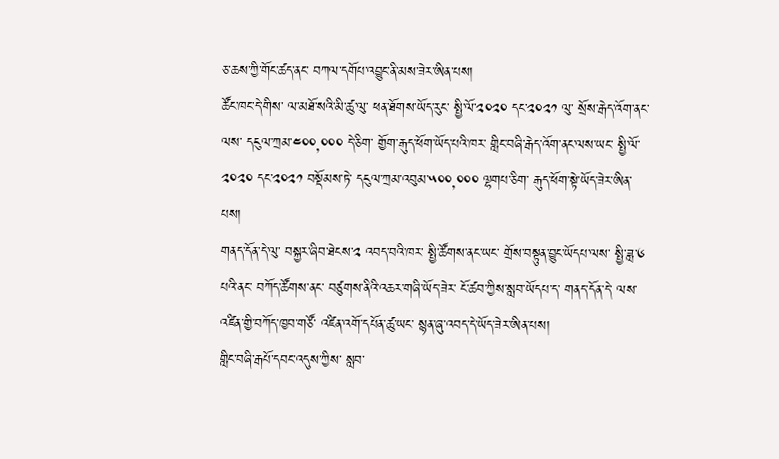ཅ་ཆས་ཀྱི་གོང་ཚད་ནང་ བཀལ་དགོཔ་འབྱུང་ནི་མས་ཟེར་ཨིན་པས།
ཚོང་ཁང་དེ་གིས་ ལ་མཐོ་སའི་མི་ཚུ་ལུ་ ཕན་ཐོགས་ཡོད་རུང་ སྤྱི་ལོ་༢༠༢༠ དང་༢༠༢༡ ལུ་ སྲོས་རྒེད་འོག་ནང་ལས་ དངུལ་ཀྲམ་༤༠༠,༠༠༠ དེ་ཅིག་ གྱོག་རྒུད་ཕོག་ཡོད་པའི་ཁར་ གླིང་བཞི་རྒེད་འོག་ནང་ལས་ཡང་ སྤྱི་ལོ་༢༠༢༠ དང་༢༠༢༡ བསྡོམས་ཏེ་ དངུལ་ཀྲམ་འབུམ་༥༠༠,༠༠༠ ལྷགཔ་ཅིག་ རྒུད་ཕོག་སྟེ་ཡོད་ཟེར་ཨིན་པས།
གནད་དོན་དེ་ལུ་ བསྐྱར་ཞིབ་ཐེངས་༢ འབད་བའི་ཁར་ སྤྱི་ཚོགས་ནང་ཡང་ གྲོས་བསྟུན་བྱུང་ཡོདཔ་ལས་ སྤྱི་ཟླ་༦ པའི་ནང་ བཀོད་ཚོགས་ནང་ བཙུགས་ནིའི་འཆར་གཞི་ཡོད་ཟེར་ ངོ་ཚབ་ཀྱིས་སླབ་ཡོདཔ་ད་ གནད་དོན་དེ་ ལས་འཛིན་གྱི་བཀོད་ཁྱབ་གཙོ་ འཛིན་འགོ་དཔོན་ཚུ་ཡང་ སྙན་ཞུ་འབད་དེ་ཡོད་ཟེར་ཨིན་པས།
གླིང་བཞི་རྒཔོ་དབང་འདུས་ཀྱིས་ སླབ་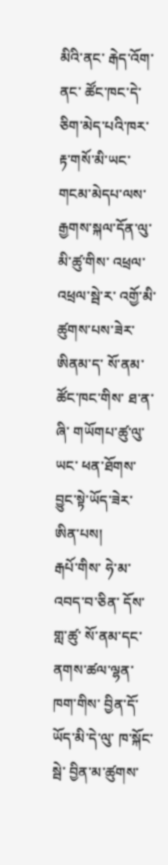མིའི་ནང་ རྒེད་འོག་ནང་ ཚོང་ཁང་དེ་ཅིག་མེད་པའི་ཁར་ རྟ་གསོ་མི་ཡང་ གངམ་མེདཔ་ལས་ རྒྱགས་སྐལ་དོན་ལུ་ མི་ཚུ་གིས་ འཕྲལ་འཕྲལ་སྦེ་ར་ འགྱོ་མི་ཚུགས་པས་ཟེར་ཨིནམ་ད་ སོ་ནམ་ཚོང་ཁང་གིས་ ཐ་ན་ ཞི་ གཡོགཔ་ཚུ་ལུ་ཡང་ ཕན་ཐོགས་བྱུང་སྟེ་ཡོད་ཟེར་ཨིན་པས།
རྒཔོ་གིས་ ཧེ་མ་འབད་བ་ཅིན་ དོས་གླ་ཚུ་ སོ་ནམ་དང་ནགས་ཚལ་ལྷན་ཁག་གིས་ བྱིན་དོ་ཡོད་མི་དེ་ལུ་ ཁ་སྐོང་སྦེ་ བྱིན་མ་ཚུགས་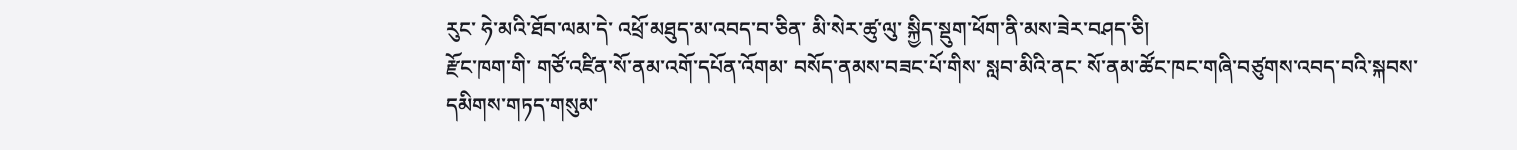རུང་ ཧེ་མའི་ཐོབ་ལམ་དེ་ འཕྲོ་མཐུད་མ་འབད་བ་ཅིན་ མི་སེར་ཚུ་ལུ་ སྐྱིད་སྡུག་ཕོག་ནི་མས་ཟེར་བཤད་ཅི།
རྫོང་ཁག་གི་ གཙོ་འཛིན་སོ་ནམ་འགོ་དཔོན་འོགམ་ བསོད་ནམས་བཟང་པོ་གིས་ སླབ་མིའི་ནང་ སོ་ནམ་ཚོང་ཁང་གཞི་བཙུགས་འབད་བའི་སྐབས་ དམིགས་གཏད་གསུམ་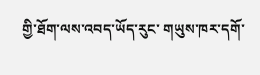གྱི་ཐོག་ལས་འབད་ཡོད་རུང་ གཡུས་ཁར་དགོ་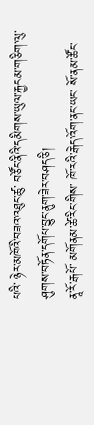པའི་ ཉེར་མཁོའི་བཟའ་འཐུང་ཚུ་ བཙོང་ནིའི་དམིགས་ཡུལ་རྐྱངམ་གཅིག་ལུ་ ཤུགས་བཏོན་དགོཔ་བྱུང་ནུག་ཟེར་བཤད་ཅི།
ནཱ་རོ་རྒཔོ་ མགོནམ་ཚེ་རིང་གིས་ ཁོ་རའི་རྒེད་འོག་ནང་ཡང་ སོ་ནམ་ཚོང་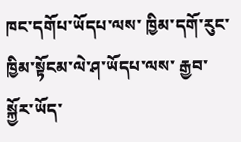ཁང་དགོཔ་ཡོདཔ་ལས་ ཁྱིམ་དགོ་རུང་ ཁྱིམ་སྟོངམ་ལེ་ཤ་ཡོདཔ་ལས་ རྒྱབ་སྐྱོར་ཡོད་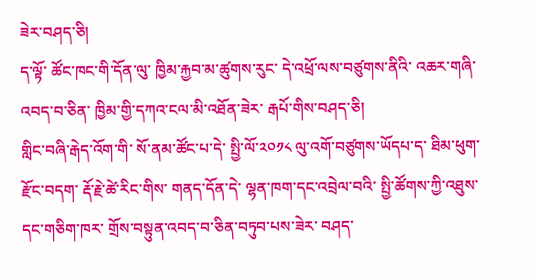ཟེར་བཤད་ཅི།
ད་ལྟོ་ ཚོང་ཁང་གི་དོན་ལུ་ ཁྱིམ་རྐྱབ་མ་ཚུགས་རུང་ དེ་འཕྲོ་ལས་བཙུགས་ནིའི་ འཆར་གཞི་འབད་བ་ཅིན་ ཁྱིམ་གྱི་དཀའ་ངལ་མི་འཐོན་ཟེར་ རྒཔོ་གིས་བཤད་ཅི།
གླིང་བཞི་རྒེད་འོག་གི་ སོ་ནམ་ཚོང་པ་དེ་ སྤྱི་ལོ་༢༠༡༨ ལུ་འགོ་བཙུགས་ཡོདཔ་ད་ ཐིམ་ཕུག་རྫོང་བདག་ རྡོ་རྗེ་ཚེ་རིང་གིས་ གནད་དོན་དེ་ ལྷན་ཁག་དང་འབྲེལ་བའི་ སྤྱི་ཚོགས་ཀྱི་འཐུས་དང་གཅིག་ཁར་ གྲོས་བསྟུན་འབད་བ་ཅིན་བཏུབ་པས་ཟེར་ བཤད་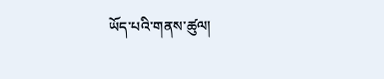ཡོད་པའི་གནས་ཚུལ།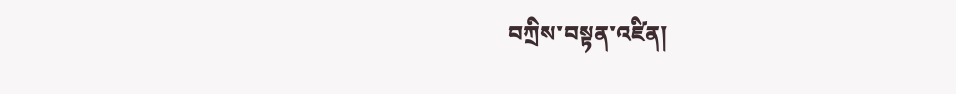བཀྲིས་བསྟན་འཛིན།